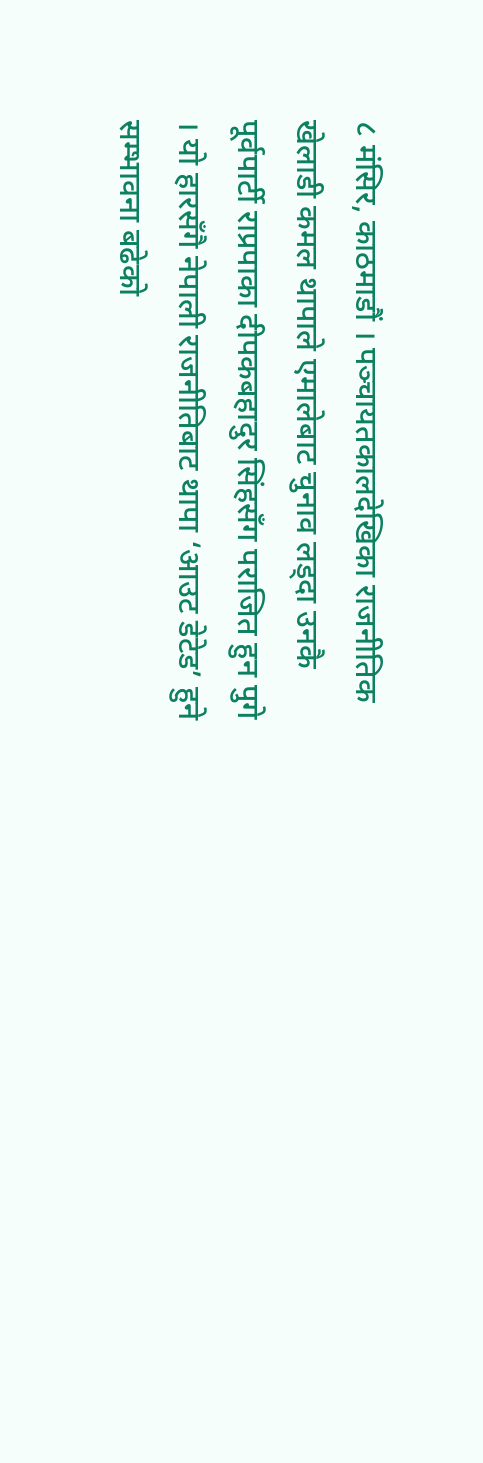८ मंसिर, काठमाडौं । पञ्चायतकालदेखिका राजनीतिक खेलाडी कमल थापाले एमालेबाट चुनाव लड्दा उनकै पूर्वपार्टी राप्रपाका दीपकबहादुर सिंहसँग पराजित हुन पुगे । यो हारसँगै नेपाली राजनीतिबाट थापा ‘आउट डेटेड’ हुने सम्भावना बढेको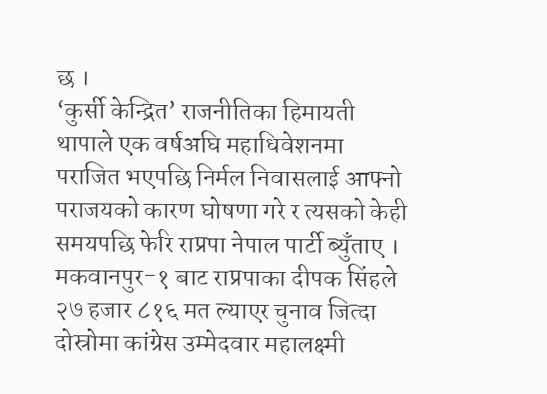छ ।
‘कुर्सी केन्द्रित’ राजनीतिका हिमायती थापाले एक वर्षअघि महाधिवेशनमा पराजित भएपछि निर्मल निवासलाई आफ्नो पराजयको कारण घोषणा गरे र त्यसको केही समयपछि फेरि राप्रपा नेपाल पार्टी ब्युँताए ।
मकवानपुर-१ बाट राप्रपाका दीपक सिंहले २७ हजार ८१६ मत ल्याएर चुनाव जित्दा दोस्रोमा कांग्रेस उम्मेदवार महालक्ष्मी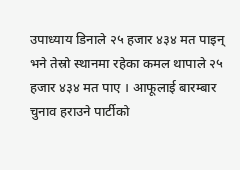उपाध्याय डिनाले २५ हजार ४३४ मत पाइन् भने तेस्रो स्थानमा रहेका कमल थापाले २५ हजार ४३४ मत पाए । आफूलाई बारम्बार चुनाव हराउने पार्टीको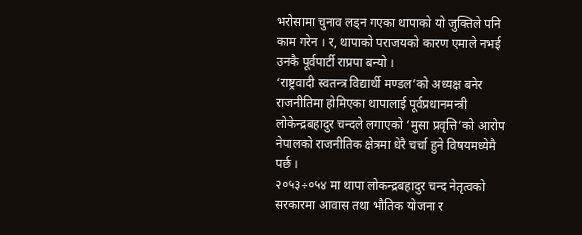भरोसामा चुनाव लड्न गएका थापाको यो जुक्तिले पनि काम गरेन । र, थापाको पराजयको कारण एमाले नभई उनकै पूर्वपार्टी राप्रपा बन्यो ।
‘राष्ट्रवादी स्वतन्त्र विद्यार्थी मण्डल’को अध्यक्ष बनेर राजनीतिमा होमिएका थापालाई पूर्वप्रधानमन्त्री लोकेन्द्रबहादुर चन्दले लगाएको ‘मुसा प्रवृत्ति’को आरोप नेपालको राजनीतिक क्षेत्रमा धेरै चर्चा हुने विषयमध्येमै पर्छ ।
२०५३÷०५४ मा थापा लोकन्द्रबहादुर चन्द नेतृत्वको सरकारमा आवास तथा भौतिक योजना र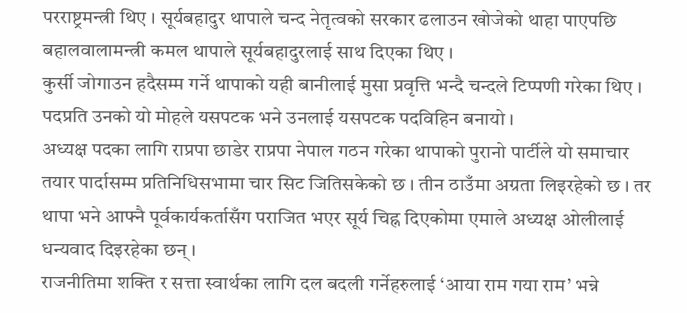परराष्ट्रमन्त्री थिए । सूर्यबहादुर थापाले चन्द नेतृत्वको सरकार ढलाउन खोजेको थाहा पाएपछि बहालवालामन्त्री कमल थापाले सूर्यबहादुरलाई साथ दिएका थिए ।
कुर्सी जोगाउन हदैसम्म गर्ने थापाको यही बानीलाई मुसा प्रवृत्ति भन्दै चन्दले टिप्पणी गरेका थिए । पदप्रति उनको यो मोहले यसपटक भने उनलाई यसपटक पदविहिन बनायो ।
अध्यक्ष पदका लागि राप्रपा छाडेर राप्रपा नेपाल गठन गरेका थापाको पुरानो पार्टीले यो समाचार तयार पार्दासम्म प्रतिनिधिसभामा चार सिट जितिसकेको छ । तीन ठाउँमा अग्रता लिइरहेको छ । तर थापा भने आफ्नै पूर्वकार्यकर्तासँग पराजित भएर सूर्य चिह्न दिएकोमा एमाले अध्यक्ष ओलीलाई धन्यवाद दिइरहेका छन् ।
राजनीतिमा शक्ति र सत्ता स्वार्थका लागि दल बदली गर्नेहरुलाई ‘आया राम गया राम’ भन्ने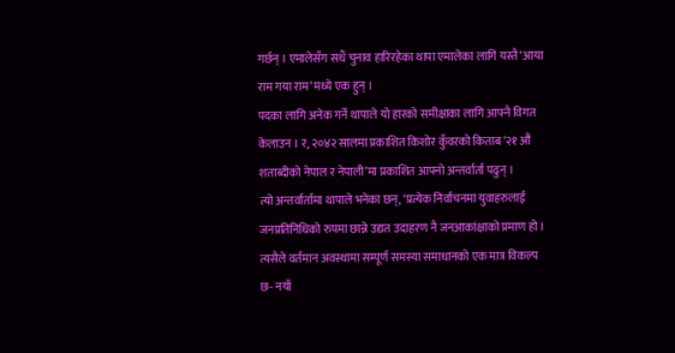गर्छन् । एमालेसँग सधैं चुनाव हारिरहेका थापा एमालेका लागि यस्तै ‘आया राम गया राम’ मध्ये एक हुन् ।
पदका लागि अनेक गर्ने थापाले यो हारको समीक्षाका लागि आफ्नै विगत केलाउन । र, २०४२ सालमा प्रकाशित किशोर कुँवरको किताब ‘२१ औं शताब्दीको नेपाल र नेपाली’मा प्रकाशित आफ्नो अन्तर्वार्ता पढुन् ।
त्यो अन्तर्वार्तामा थापाले भनेका छन्, ‘प्रत्येक निर्वाचनमा युवाहरुलाई जनप्रतिनिधिको रुपमा छान्ने उद्यत उदाहरण नै जनआकांक्षाको प्रमाण हो । त्यसैले वर्तमान अवस्थामा सम्पूर्ण समस्या समाधानको एक मात्र विकल्प छ- नयाँ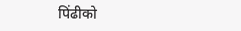पिंढीको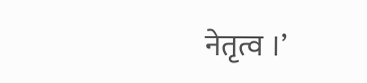नेतृत्व ।’